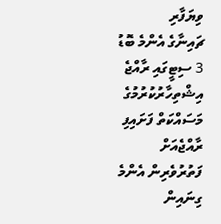ވިޔަފާރި
ޗައިނާގެ އެންމެ ބޮޑު 3 ސިޓީގައި ރާއްޖެ އިޝްތިހާރުކުރުމުގެ މަސައްކަތް ފަށައިފި
ރާއްޖެއަށް ފަތުރުވެރިން އެންމެ ގިނައިން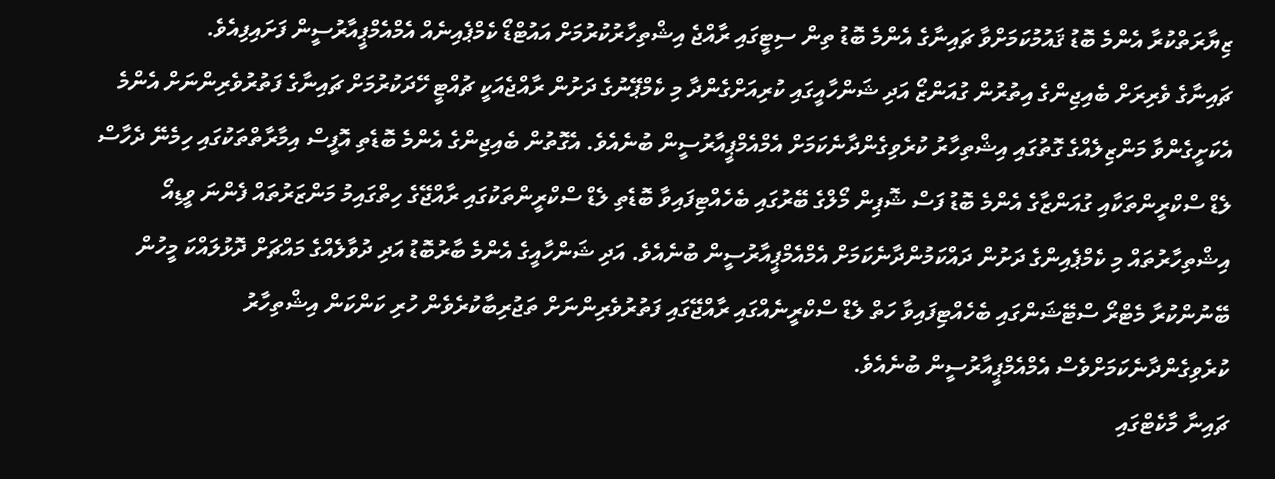ޒިޔާރަތްކުރާ އެންމެ ބޮޑު ޤައުމުކަމަށްވާ ޗައިނާގެ އެންމެ ބޮޑު ތިން ސިޓީގައި ރާއްޖެ އިޝްތިހާރުކުރުމަށް އައުޓްޑޯ ކެމްޕެއިނެއް އެމްއެމްޕީއާރުސީން ފަށައިފިއެވެ.
ޗައިނާގެ ވެރިރަށް ބެއިޖިންގެ އިތުރުން ގުއަންޒޯ އަދި ޝަންހާއީގައި ކުރިއަށްގެންދާ މި ކެމްޕޭނުގެ ދަށުން ރާއްޖެއަކީ ޗުއްޓީ ހޭދަކުރުމަށް ޗައިނާގެ ފަތުރުވެރިންނަށް އެންމެ އެކަށީގެންވާ މަންޒިލެއްގެ ގޮތުގައި އިޝްތިހާރު ކުރެވިގެންދާނެކަމަށް އެމްއެމްޕީއާރުސީން ބުނެއެވެ. އެގޮތުން ބެއިޖިންގެ އެންމެ ބޮޑެތި އޮފީސް އިމާރާތްތަކުގައި ހިމެނޭ ދެހާސް ލެޑް ސްކްރީންތަކާއި ގުއަންޒާގެ އެންމެ ބޮޑު ފަސް ޝޮޕިން މޯލްގެ ބޭރުގައި ބެހެއްޓިފައިވާ ބޮޑެތި ލެޑް ސްކްރީންތަކުގައި ރާއްޖޭގެ ހިތްގައިމު މަންޒަރުތައް ފެންނަ ވީޑިއޯ އިޝްތިހާރުތައް މި ކެމްޕެއިންގެ ދަށުން ދައްކަމުންދާނެކަމަށް އެމްއެމްޕީއާރުސީން ބުނެއެވެ. އަދި ޝަންހާއީގެ އެންމެ ބާރުބޮޑު އަދި ދުވާލެއްގެ މައްޗަށް ދޮޅުލައްކަ މީހުން ބޭނުންކުރާ މެޓްރޯ ސްޓޭޝަންގައި ބެހެއްޓިފައިވާ ހަތް ލެޑް ސްކްރީނެއްގައި ރާއްޖޭގައި ފަތުރުވެރިންނަށް ތަޖުރިބާކުރެވެން ހުރި ކަންކަން އިޝްތިހާރު ކުރެވިގެންދާނެކަމަށްވެސް އެމްއެމްޕީއާރުސީން ބުނެއެވެ.
ޗައިނާ މާކެޓްގައި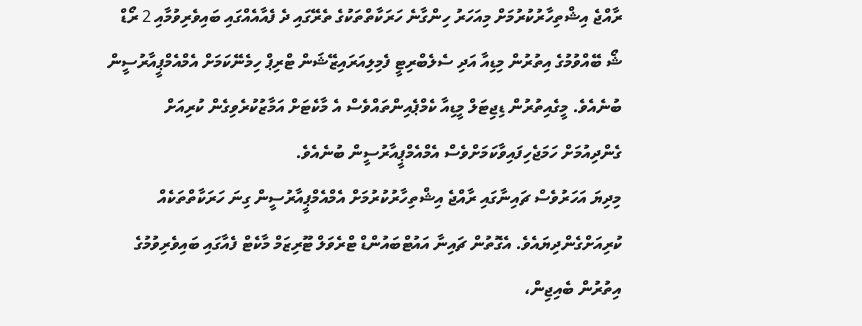ރާއްޖެ އިޝްތިހާރުކުރުމަށް މިއަހަރު ހިންގާނެ ހަރަކާތްތަކުގެ ތެރޭގައި ދެ ފެއާއެއްގައި ބައިވެރިވުމާއި 2 ރޯޑް ޝޯ ބޭއްވުމުގެ އިތުރުން މިޑިއާ އަދި ސެލެބްރިޓީ ފެމިލިއަރައިޒޭޝަން ޓްރިޕް ހިމެނޭކަމަށް އެމްއެމްޕީއާރުސީން ބުނެއެވެ. މީގެއިތުރުން ޑިޖިޓަލް މީޑިއާ ކެމްޕެއިންތައްވެސް އެ މާކެޓަށް އަމާޒުކުރެވިގެން ކުރިއަށް ގެންދިއުމަށް ހަމަޖެހިފައިވާކަމަށްވެސް އެމްއެމްޕީއާރުސީން ބުނެއެވެ.
މިދިޔަ އަހަރުވެސް ޗައިނާގައި ރާއްޖެ އިޝްތިހާރުކުރުމަށް އެމްއެމްޕީއާރުސީން ގިނަ ހަރަކާތްތަކެއް ކުރިއަށްގެންދިޔައެވެ. އެގޮތުން ޗައިނާ އައުޓްބައުންޑް ޓްރެވަލް ޓޫރިޒަމް މާކެޓް ފެއާގައި ބައިވެރިވުމުގެ އިތުރުން ބެއިޖިން،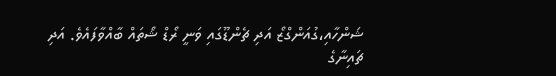ޝަންހާއި،ގުއަންގްޒޯ އަދި ޗެންޑޫގައި ވަނީ ރޯޑް ޝޯތައް ބާއްވާފައެވެ. އަދި ޗައިނާގެ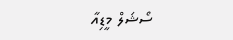ސޯޝަލް މީޑިއާ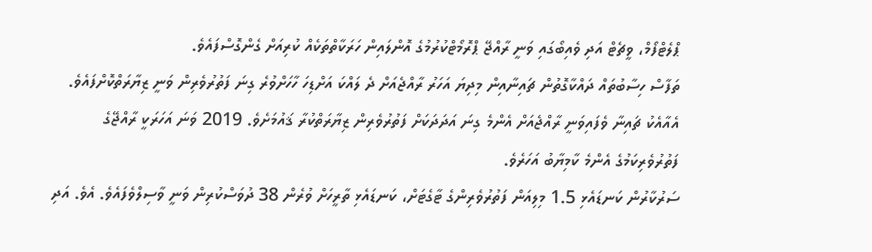ޕްލެޓްފޯމް، ވީޗެޓް އަދި ވެއިބޯގައި ވަނީ ރާއްޖޭ ޕްރޮމޯޓްކުރުމުގެ އޮންލައިން ހަރަކާތްތަކެއް ކުރިއަށް ގެންގޮސްފައެވެ.
ތަފާސް ހިސާބުތައް ދައްކާގޮތުން ޗައިނާއިން މިދިޔަ އަހަރު ރާއްޖެއަށް ދެ ލައްކަ އަށްޑިހަ ހާހަށްވުރެ ގިނަ ފަތުރުވެރިން ވަނީ ޒިޔާރަތްކޮށްފައެވެ. އެއާއެކު ޗައިނާ ވެފައިވަނީ ރާއްޖެއަށް އެންމެ ގިނަ އަދަދަކަށް ފަތުރުވެރިން ޒިޔާރަތްކުރާ ޤައުމަށެވެ. 2019 ވަނަ އަހަރަކީ ރާއްޖޭގެ ފަތުރުވެރިކަމުގެ އެންމެ ކާމިޔާބު އަހަރެވެ.
ސަރުކާރުން ކަނޑައެޅި 1.5 މިލިއަން ފަތުރުވެރިންގެ ޓާގެޓަށް، ކަނޑައެޅި ތާރީހަށް ވުރެން 38 ދުވަސްކުރިން ވަނީ ވާސިލްވެފައެވެ. އެވެ. އަދި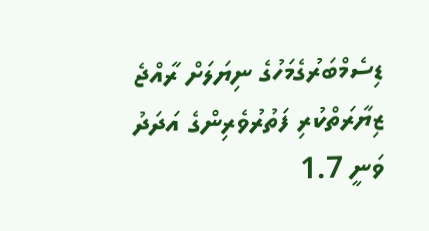ޑިސެމްބަރުގެމަހުގެ ނިޔަލަށް ރާއްޖެ ޒިޔާރަތްކުރި ފަތުރުވެރިންގެ އަދަދު ވަނީ 1.7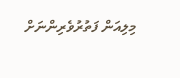މިލިއަން ފަތުރުވެރިންނަށް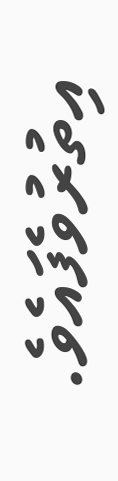އިތުރުވެފައެވެ.